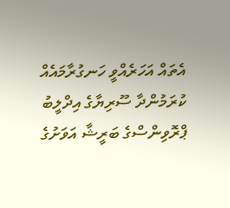އެތައް އަހަރެއްވީ ހަނގުރާމައެއް ކުރަމުންދާ ސޫރިޔާގެ އިދްލީބު ޕްރޮވިންސްގެ ބަރީޝާ އަވަށުގެ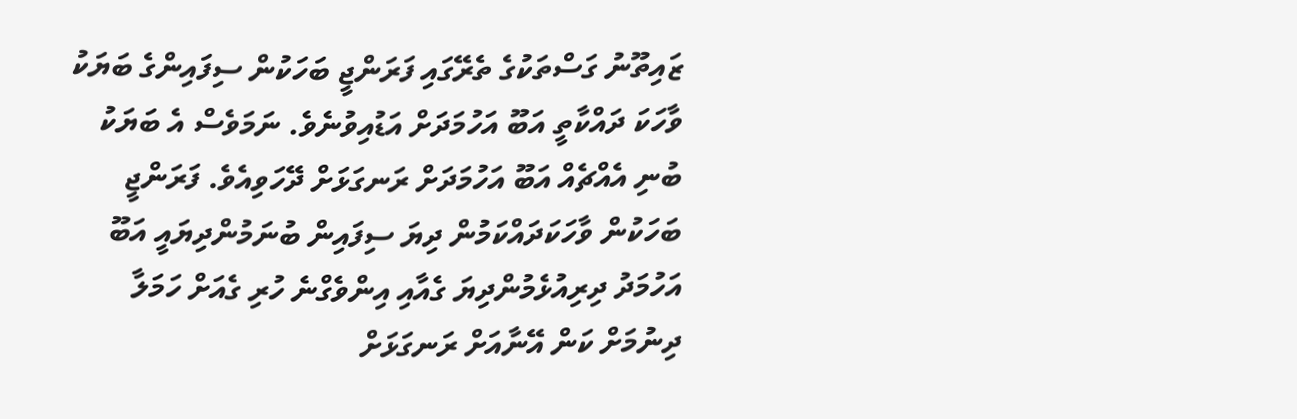ޒައިތޫނު ގަސްތަކުގެ ތެރޭގައި ފަރަންޖީ ބަހަކުން ސިފައިންގެ ބަޔަކު ވާހަކަ ދައްކާތީ އަބޫ އަހުމަދަށް އަޑުއިވުނެވެ. ނަމަވެސް އެ ބަޔަކު ބުނި އެއްޗެއް އަބޫ އަހުމަދަށް ރަނގަޅަށް ދޭހަވިއެވެ. ފަރަންޖީ ބަހަކުން ވާހަކަދައްކަމުން ދިޔަ ސިފައިން ބުނަމުންދިޔައީ އަބޫ އަހުމަދު ދިރިއުޅެމުންދިޔަ ގެއާއި އިންވެގްނެ ހުރި ގެއަށް ހަމަލާ ދިނުމަށް ކަން އޭނާއަށް ރަނގަޅަށް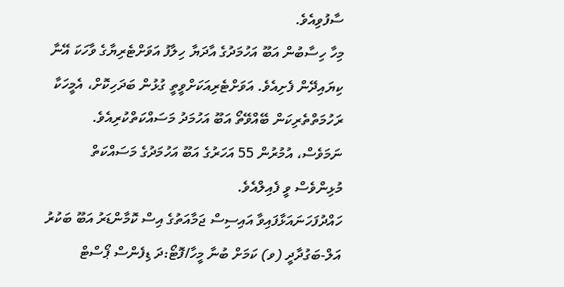ސާފުވިއެވެ.
މިހާ ހިސާބުން އަބޫ އަހުމަދުގެ އާދަޔާ ހިލާފު އަވަށްޓެރިޔާގެ ވާހަކަ އޭނާ ކިޔައިދޭން ފެށިއެވެ. އަވަށްޓެރިއަކަށްވީތީ ގުޅުން ބަދަހިކޮށް، އެމީހަކާ ރަހުމަތްތެރިކަން ބޭއްވޭތޯ އަބޫ އަހުމަދު މަސައްކަތްކުރިއެވެ. ނަމަވެސް، އުމުރުން 55 އަހަރުގެ އަބޫ އަހުމަދުގެ މަސައްކަތް މުޅިންވެސް ވީ ފެއިލްއެވެ.
ހައްދުފަހަނައަޅާފައިވާ އައިސިސް ޖަމާއަތުގެ އިސް ކޮމާންޑަރު އަބޫ ބަކުރު އަލް-ބަގުދާދީ (ވ) ކަމަށް ބުނާ މީހާ/ފޮޓޯ:ދަ ޑިފެންސް ޕޯސްޓް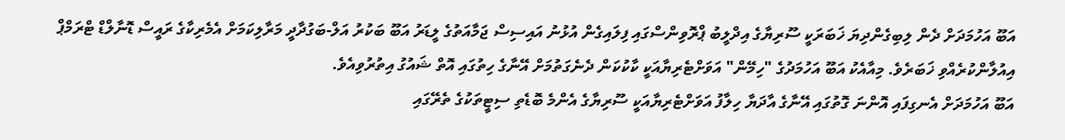އަބޫ އަހުމަދަށް ދެން ލިބިގެންދިޔަ ޚަބަރަކީ ސޫރިޔާގެ އިދްލީބު ޕްރޮވިންސްގައި ފިލައިގެން އުޅުނު އައިސިސް ޖަމާއަތުގެ ލީޑަރު އަބޫ ބަކުރު އަލް-ބަގުދާދީ މަރާލިކަމަށް އެމެރިކާގެ ރައީސް ޑޮނާލްޑް ޓްރަމްޕް އިއުލާންކުރެއްވި ޚަބަރެވެ. މިއާއެކު އަބޫ އަހުމަދުގެ "ހިމޭން" އަވަށްޓެރިޔާއަކީ ކާކުކަން ދެނެގަތުމަށް އޭނާގެ ހިތުގައި އޮތް ޝައުގު އިތުރުވިއެވެ.
އަބޫ އަހުމަދަށް އެނގިފައި އޮންނަ ގޮތުގައި އޭނާގެ އާދަޔާ ހިލާފު އަވަށްޓެރިޔާއަކީ ސޫރިޔާގެ އެންމެ ބޮޑެތި ސިޓީތަކުގެ ތެރޭގައި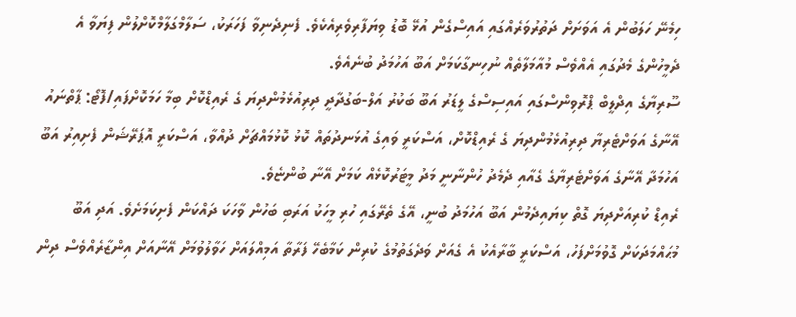ހިމެނޭ ހަލަބުން އެ އަވަށަށް ދަތުރުވަރެއްގައި އައިސްގެން އުޅޭ ބޮޑު ވިޔަފާރިވެރިއެކެވެ. ފެނިދެނިވާ ފަހަރަކު، ސަލާމްގަލާމްކޮށްލުން ފިޔަވާ އެ ދެމީހުންގެ މެދުގައި އެއްވެސް މުއާމަލާތެއް ނުހިނގާކަމަށް އަބޫ އަހުމަދު ބުނެއެވެ.
ސޫރިޔާގެ އިދްލީބް ޕްރޮވިންސްގައި އައިސިސްގެ ލީޑަރު އަބޫ ބަކުރު އަލް-ބަގުދާދީ ދިރިއުޅެމުންދިޔަ ގެ ރެއިޑްކޮށް ބިމާ ހަމަކޮށްފައި/ފޮޓޯ: ޕާތްނައު
އޭނާގެ އަވަށްޓެރިޔާ ދިރިއުޅެމުންދިޔަ ގެ ރެއިޑްކޮށް، އަސްކަރީ ވައިގެ އުޅަނދުތައް ކޮޅު ކޮޅުމައްޗަށް ދުއްވާ، އަސްކަރީ އޮޕަރޭޝަން ފެށިއިރު އަބޫ އަހުމަދާ އޭނާގެ އަވަށްޓެރިޔާގެ ގެއާއި ދެމެދު ހުންނާނީ މަދު މީޓަރުކޮޅެއް ކަމަށް އޭނާ ބުންޏެވެ.
ރެއިޑް ކުރިއަށްދިޔަ ގޮތް ކިޔައިދެމުން އަބޫ އަހުމަދު ބުނީ، އޭގެ ތެރޭގައި ހުރި މީހަކު އަރަބި ބަހުން ވާހަކަ ދައްކަން ފެށިކަމަށެވެ. އަދި އަބޫ މުޙައްމަދަކަށް ގޮވުމަށްފަހު، އަސްކަރީ ބާރާއެކު އެ ގެއަށް ވަދެގަތުމުގެ ކުރިން ކަމާބެހޭ ފަރާތާ އަމިއްލައަށް ހަވާލުވުމަށް އޭނާއަށް އިންޒާރެއްވެސް ދިން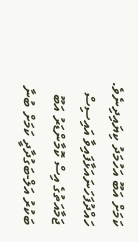ކަމަށް އަބޫ އަހުމަދު ކިޔައިދިނެވެ.
ހައްދުފަހަނައަޅާފައިވާ އައިސިސް ޖަމާއަތުގެ އިސް ކޮމާންޑަރު އަބޫ ބަކުރު އަލް-ބަގުދާދީ ކަމަށް ބުނާ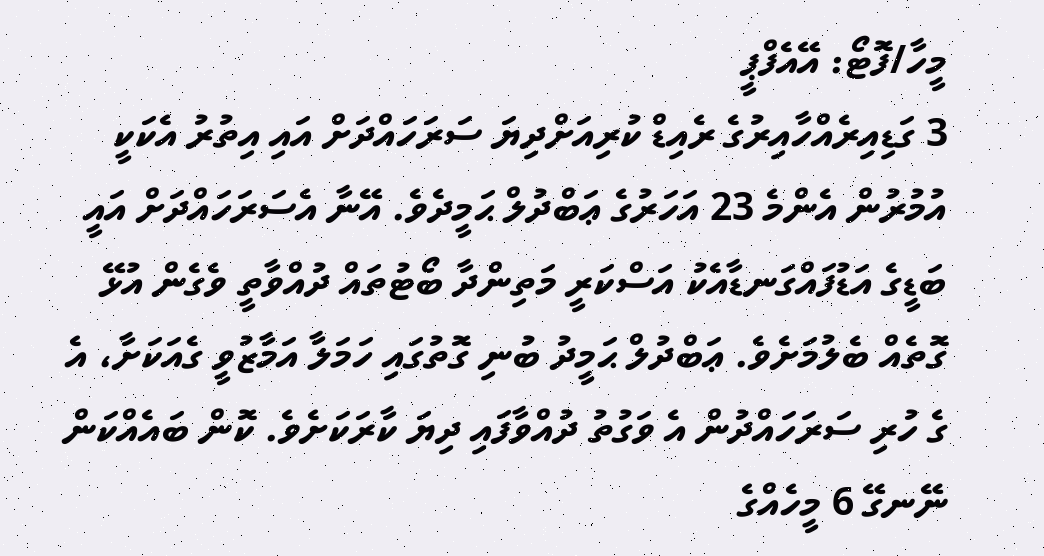މީހާ/ފޮޓޯ: އޭއެފްޕީ
3 ގަޑިއިރެއްހާއިރުގެ ރެއިޑް ކުރިއަށްދިޔަ ސަރަހައްދަށް އައި އިތުރު އެކަކީ އުމުރުން އެންމެ 23 އަހަރުގެ ޢަބްދުލް ޙަމީދެވެ. އޭނާ އެސަރަހައްދަށް އައީ ބަޑީގެ އަޑުފައްގަނޑާއެކު އަސްކަރީ މަތިންދާ ބޯޓުތައް ދުއްވާތީ ވެގެން އުޅޭ ގޮތެއް ބެލުމަށެވެ. ޢަބްދުލް ޙަމީދު ބުނި ގޮތުގައި ހަމަލާ އަމާޒުވީ ގެއަކަށާ، އެ ގެ ހުރި ސަރަހައްދުން އެ ވަގުތު ދުއްވާފައި ދިޔަ ކާރަކަށެވެ. ކޮން ބައެއްކަން ނޭނގޭ 6 މީހެއްގެ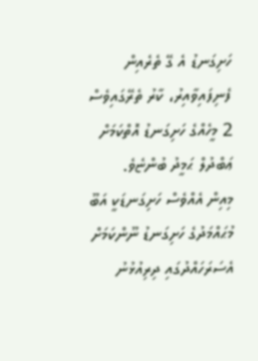ހަށިގަނޑު އެ ގޭ ތެރެއިން ފެނިފައިވާއިރު، ކާރު ތެރޭގައިވެސް 2 މީހެއްގެ ހަށިގަނޑު އޮތްކަމަށް ޢަބްދުލް ޙަމީދު ބުންޏެވެ.
މިއިން އެއްވެސް ހަށިގަނޑަކީ އަބޫ މުޙައްމަދުގެ ހަށިގަނޑު ނޫންކަމަށް އެސަރަހައްދުގައި ދިރިއުޅުނު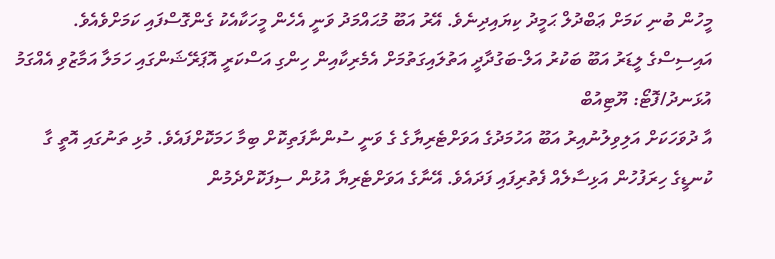މީހުން ބުނި ކަމަށް ޢަބްދުލް ޙަމީދު ކިޔައިދިނެވެ. އޭރު އަބޫ މުޙައްމަދު ވަނީ އެހެން މީހަކާއެކު ގެންގޮސްފައި ކަމަށްވެއެވެ.
އައިސިސްގެ ލީޑަރު އަބޫ ބަކުރު އަލް-ބަގުދާދީ އަތުލައިގަތުމަށް އެމެރިކާއިން ހިންގި އަސްކަރީ އޮޕަރޭޝަންގައި ހަމަލާ އަމާޒުވި އެއްގަމު އުޅަނދު/ފޮޓޯ: ޔޫޓިއުބް
އާ ދުވަހަކަށް އަލިވިލުނުއިރު އަބޫ އަހުމަދުގެ އަވަށްޓެރިޔާގެ ގެ ވަނީ ސުންނާފަތިކޮށް ބިމާ ހަމަކޮށްފައެވެ. މުޅި ތަނުގައި އޮތީ ގާ ކުނޑީގެ ހިރަފުހުން އަޅިސާލެއް ފެތުރިފައި ފަދައެވެ. އޭނާގެ އަވަށްޓެރިޔާ އުޅުން ސިފަކޮށްދެމުން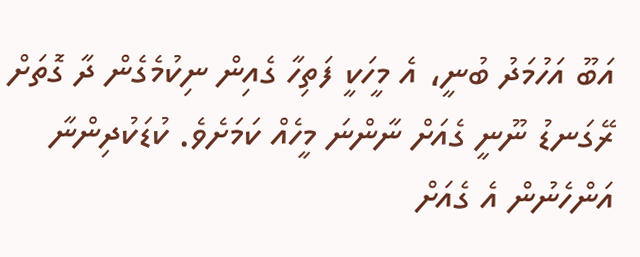އަބޫ އަހުމަދު ބުނީ، އެ މީހަކީ ފަތިހާ ގެއިން ނިކުމެގެން ދާ ގޮތަށް ރޭގަނޑު ނޫނީ ގެއަށް ނާންނަ މީހެއް ކަމަށެވެ. ކުޑަކުދިންނާ އަންހެނުން އެ ގެއަށް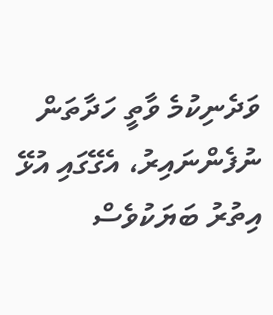ވަދެނިކުމެ ވާތީ ހަދާތަން ނުފެންނައިރު، އެގޭގައި އުޅޭ އިތުރު ބަޔަކުވެސް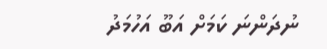ނުދަންނަ ކަމަށް އަބޫ އަހުމަދު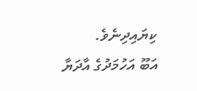ކިޔައިދިނެވެ.
އަބޫ އަހުމަދުގެ އާދަޔާ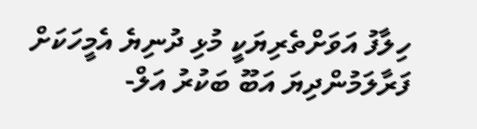ހިލާފު އަވަށްތެރިޔަކީ މުޅި ދުނިޔެ އެމީހަކަށް ފަރާލަމުންދިޔަ އަބޫ ބަކުރު އަލް-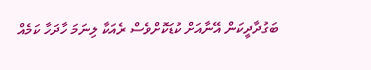ބަގުދާދީކަން އޭނާއަށް ކުޑަކޮށްވެސް ރެއަކާ ލިނަމަ ހާދަހާ ކަމެއް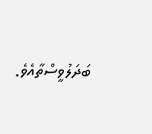ބަދަލުވީސްތާއެވެ.